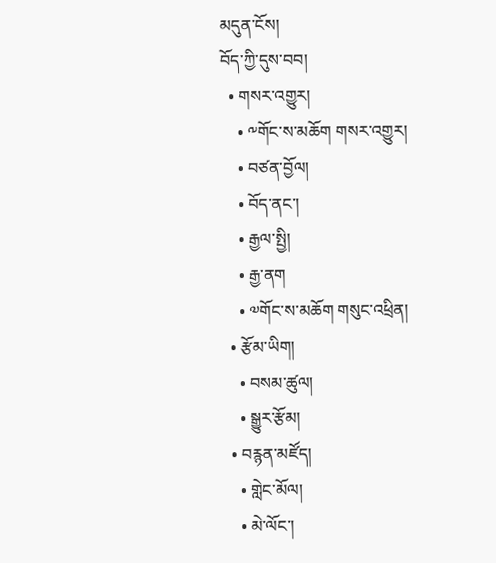མདུན་ངོས།
བོད་ཀྱི་དུས་བབ།
  • གསར་འགྱུར།
    • ༸གོང་ས་མཆོག གསར་འགྱུར།
    • བཙན་བྱོལ།
    • བོད་ནང་།
    • རྒྱལ་སྤྱི།
    • རྒྱ་ནག
    • ༧གོང་ས་མཆོག གསུང་འཕྲིན།
  • རྩོམ་ཡིག།
    • བསམ་ཚུལ།
    • སྒྱུར་རྩོམ།
  • བརྙན་མཛོད།
    • གླེང་མོལ།
    • མེ་ལོང་།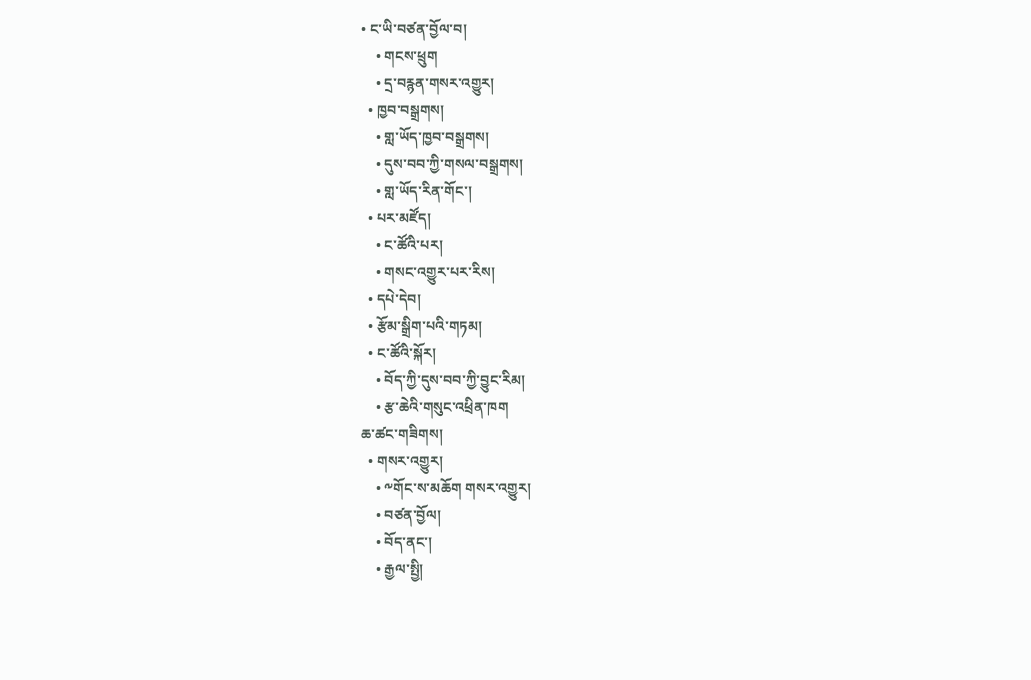• ང་ཡི་བཙན་བྱོལ་བ།
    • གངས་ཕྲུག
    • དྲ་བརྙན་གསར་འགྱུར།
  • ཁྱབ་བསྒྲགས།
    • གླ་ཡོད་ཁྱབ་བསྒྲགས།
    • དུས་བབ་ཀྱི་གསལ་བསྒྲགས།
    • གླ་ཡོད་རིན་གོང་།
  • པར་མཛོད།
    • ང་ཚོའི་པར།
    • གསང་འགྱུར་པར་རིས།
  • དཔེ་དེབ།
  • རྩོམ་སྒྲིག་པའི་གཏམ།
  • ང་ཚོའི་སྐོར།
    • བོད་ཀྱི་དུས་བབ་ཀྱི་བྱུང་རིམ།
    • རྩ་ཆེའི་གསུང་འཕྲིན་ཁག
ཆ་ཚང་གཟིགས།
  • གསར་འགྱུར།
    • ༸གོང་ས་མཆོག གསར་འགྱུར།
    • བཙན་བྱོལ།
    • བོད་ནང་།
    • རྒྱལ་སྤྱི།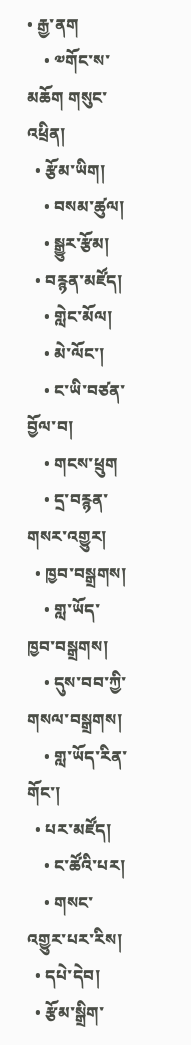• རྒྱ་ནག
    • ༧གོང་ས་མཆོག གསུང་འཕྲིན།
  • རྩོམ་ཡིག།
    • བསམ་ཚུལ།
    • སྒྱུར་རྩོམ།
  • བརྙན་མཛོད།
    • གླེང་མོལ།
    • མེ་ལོང་།
    • ང་ཡི་བཙན་བྱོལ་བ།
    • གངས་ཕྲུག
    • དྲ་བརྙན་གསར་འགྱུར།
  • ཁྱབ་བསྒྲགས།
    • གླ་ཡོད་ཁྱབ་བསྒྲགས།
    • དུས་བབ་ཀྱི་གསལ་བསྒྲགས།
    • གླ་ཡོད་རིན་གོང་།
  • པར་མཛོད།
    • ང་ཚོའི་པར།
    • གསང་འགྱུར་པར་རིས།
  • དཔེ་དེབ།
  • རྩོམ་སྒྲིག་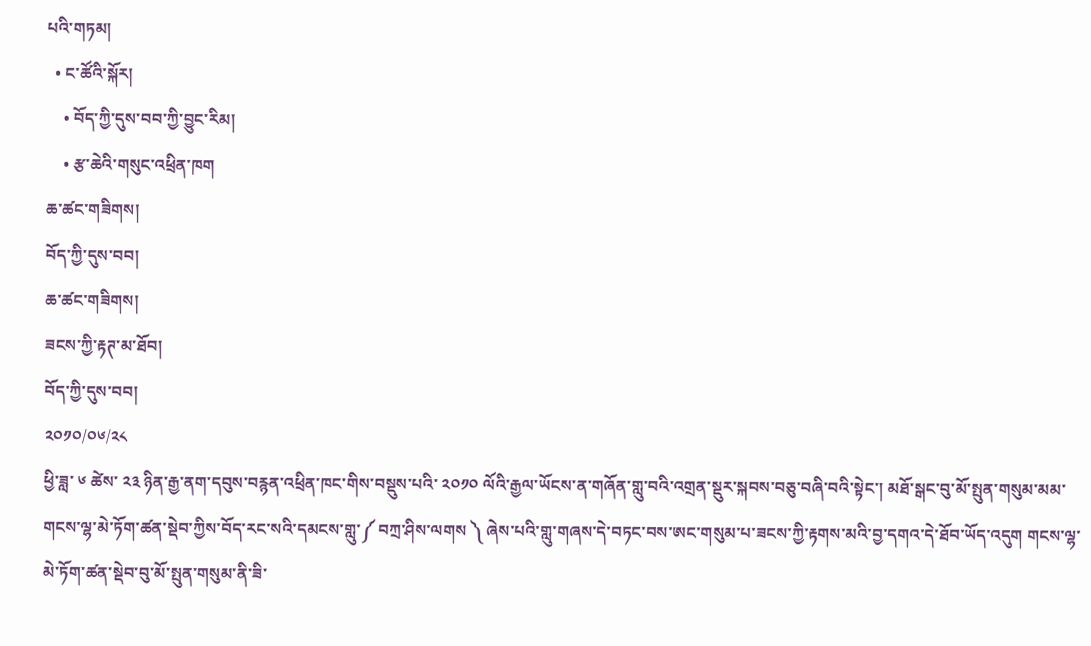པའི་གཏམ།
  • ང་ཚོའི་སྐོར།
    • བོད་ཀྱི་དུས་བབ་ཀྱི་བྱུང་རིམ།
    • རྩ་ཆེའི་གསུང་འཕྲིན་ཁག
ཆ་ཚང་གཟིགས།
བོད་ཀྱི་དུས་བབ།
ཆ་ཚང་གཟིགས།
ཟངས་ཀྱི་རྟཊ་མ་ཐོབ།
བོད་ཀྱི་དུས་བབ།
༢༠༡༠/༠༦/༢༨
ཕྱི་ཟླ་ ༦ ཚེས་ ༢༣ ཉིན་རྒྱ་ནག་དབུས་བརྙན་འཕྲིན་ཁང་གིས་བསྡུས་པའི་ ༢༠༡༠ ལོའི་རྒྱལ་ཡོངས་ན་གཞོན་གླུ་བའི་འགྲན་སྡུར་སྐབས་བཅུ་བཞི་བའི་སྟེང་། མཐོ་སྒང་བུ་མོ་སྤུན་གསུམ་མམ་གངས་ལྷ་མེ་ཏོག་ཚན་སྡེབ་ཀྱིས་བོད་རང་སའི་དམངས་གླུ་༼ བཀྲ་ཤིས་ལགས ༽ ཞེས་པའི་གླུ་གཞས་དེ་བཏང་བས་ཨང་གསུམ་པ་ཟངས་ཀྱི་རྟགས་མའི་བྱ་དགའ་དེ་ཐོབ་ཡོད་འདུག གངས་ལྷ་མེ་ཏོག་ཚན་སྡེབ་བུ་མོ་སྤུན་གསུམ་ནི་ཟི་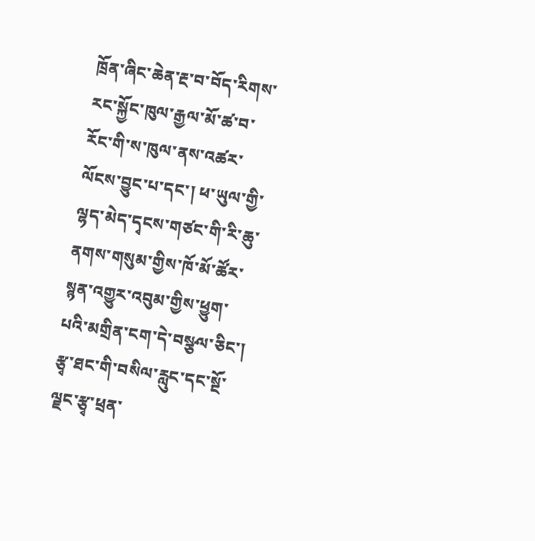ཁྲོན་ཞིང་ཆེན་རྔ་བ་བོད་རིགས་རང་སྐྱོང་ཁུལ་རྒྱལ་མོ་ཚ་བ་རོང་གི་ས་ཁུལ་ནས་འཚར་ལོངས་བྱུང་པ་དང་། ཕ་ཡུལ་གྱི་ལྷད་མེད་དྭངས་གཙང་གི་རི་ཆུ་ནགས་གསུམ་གྱིས་ཁོ་མོ་ཚོར་སྙན་འགྱུར་འབུམ་གྱིས་ཕྱུག་པའི་མགྲིན་ངག་དེ་བསྩལ་ཅིང་། རྩྭ་ཐང་གི་བསིལ་རླུང་དང་སྔོ་ལྗང་རྩྭ་ཕྲན་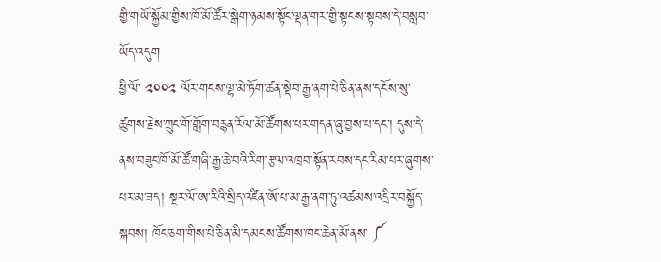གྱི་གཡོ་སྐྱོམ་གྱིས་ཁོ་མོ་ཚོར་སྒེག་ཉམས་སྟོང་ལྡན་གར་གྱི་སྟངས་སྟབས་དེ་བསླབ་ཡོད་འདུག
ཕྱི་ལོ་ ༢༠༠༢ ལོར་གངས་ལྷ་མེ་ཏོག་ཚན་སྡེབ་རྒྱ་ནག་པེ་ཅིན་ནས་དངོས་སུ་ཚུགས་རྗེས་ཀྲུང་གོ་གློག་བརྙན་རོལ་མོ་ཚོགས་པར་གདན་ཞུ་བྱས་པ་དང་། དུས་དེ་ནས་བཟུང་ཁོ་མོ་ཚོ་གཞི་རྒྱ་ཆེ་བའི་རིག་རྩལ་འཁྲབ་སྟོན་རབས་དང་རིམ་པར་ཞུགས་པར་མ་ཟད། སྔར་ལོ་ཨ་རིའི་སྲིད་འཛིན་ཨོ་པ་མ་རྒྱ་ནག་ཏུ་འཚམས་འདྲིར་བསྐྱོད་སྐབས། ཁོང་ཅག་གིས་པེ་ཅིན་མི་དམངས་ཚོགས་ཁང་ཆེན་མོ་ནས་ ༼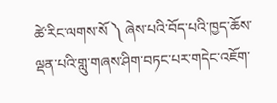ཚེ་རིང་ལགས་སོ ༽ ཞེས་པའི་བོད་པའི་ཁྱད་ཆོས་ལྡན་པའི་གླུ་གཞས་ཤིག་བཏང་པར་གདེང་འཇོག་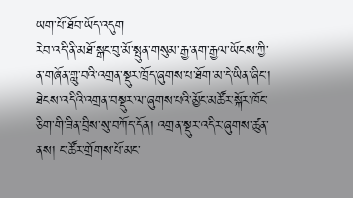ཡག་པོ་ཐོབ་ཡོད་འདུག
རེབ་འདི་ནི་མཐོ་སྒང་བུ་མོ་སྤུན་གསུམ་རྒྱ་ནག་རྒྱལ་ཡོངས་ཀྱི་ན་གཞོན་གླུ་བའི་འགྲན་སྡུར་ཁྲོད་ཞུགས་པ་ཐོག་མ་དེ་ཡིན་ཞིང་། ཐེངས་འདིའི་འགྲན་བསྡུར་ལ་ཞུགས་པའི་མྱོང་མཚོར་སྐོར་ཁོང་ཅིག་གི་ཟིན་བྲིས་སུ་བཀོད་དོན། འགྲན་སྡུར་འདིར་ཞུགས་ཚུན་ནས། ང་ཚོར་གྲོགས་པོ་མང་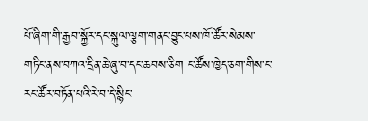པོ་ཞིག་གི་རྒྱབ་སྐྱོར་དང་སྐུལ་ལྕག་གནང་བྱུང་པས་ཁོ་ཚོར་སེམས་གཏིང་ནས་བཀའ་དྲིན་ཆེ་ཞུ་བ་དང་ཆབས་ཅིག ང་ཚོས་ཁྱེད་ཅག་གིས་ང་རང་ཚོར་བཏོན་པའི་རེ་བ་དེ་སྙིང་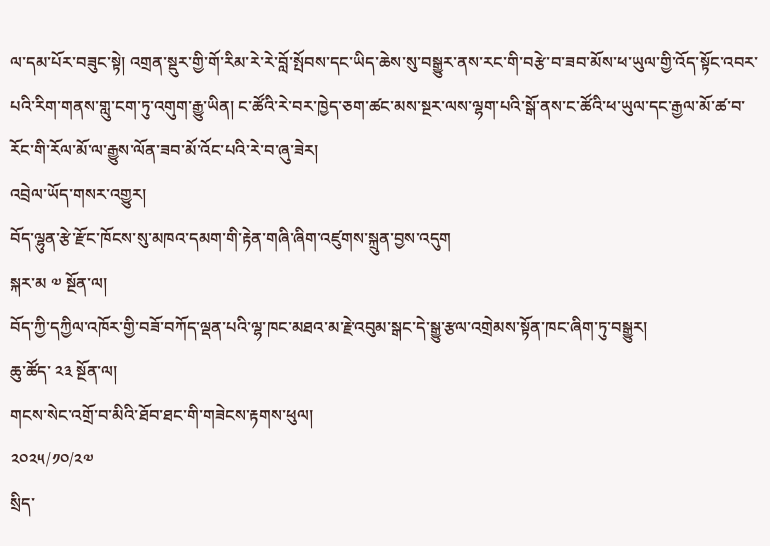ལ་དམ་པོར་བཟུང་སྟེ། འགྲན་སྡུར་གྱི་གོ་རིམ་རེ་རེ་བློ་སྤོབས་དང་ཡིད་ཆེས་སུ་བསྒྱུར་ནས་རང་གི་བརྩེ་བ་ཟབ་མོས་ཕ་ཡུལ་གྱི་འོད་སྟོང་འབར་པའི་རིག་གནས་གླུ་ངག་ཏུ་འགུག་རྒྱུ་ཡིན། ང་ཚོའི་རེ་བར་ཁྱེད་ཅག་ཚང་མས་སྔར་ལས་ལྷག་པའི་སྒོ་ནས་ང་ཚོའི་ཕ་ཡུལ་དང་རྒྱལ་མོ་ཚ་བ་རོང་གི་རོལ་མོ་ལ་རྒྱུས་ལོན་ཟབ་མོ་འོང་པའི་རེ་བ་ཞུ་ཟེར།
འབྲེལ་ཡོད་གསར་འགྱུར།
བོད་ལྷུན་རྩེ་རྫོང་ཁོངས་སུ་མཁའ་དམག་གི་རྟེན་གཞི་ཞིག་འཛུགས་སྐྲུན་བྱས་འདུག
སྐར་མ ༧ སྔོན་ལ།
བོད་ཀྱི་དཀྱིལ་འཁོར་གྱི་བཟོ་བཀོད་ལྡན་པའི་ལྷ་ཁང་མཐའ་མ་རྗེ་འབུམ་སྒང་དེ་སྒྱུ་རྩལ་འགྲེམས་སྟོན་ཁང་ཞིག་ཏུ་བསྒྱུར།
ཆུ་ཚོད་ ༢༣ སྔོན་ལ།
གངས་སེང་འགྲོ་བ་མིའི་ཐོབ་ཐང་གི་གཟེངས་རྟགས་ཕུལ།
༢༠༢༥/༡༠/༢༧
སྲིད་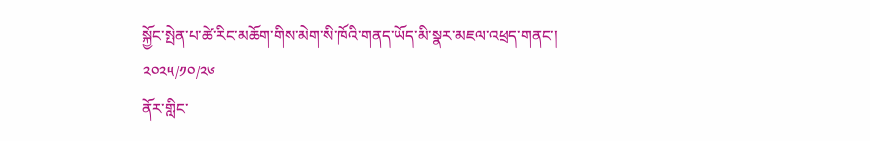སྐྱོང་སྤེན་པ་ཚེ་རིང་མཆོག་གིས་མེག་སི་ཁོའི་གནད་ཡོད་མི་སྣར་མཇལ་འཕྲད་གནང་།
༢༠༢༥/༡༠/༢༦
ནོར་གླིང་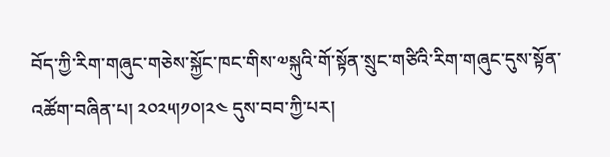བོད་ཀྱི་རིག་གཞུང་གཅེས་སྐྱོང་ཁང་གིས་༧སྐུའི་གོ་སྟོན་སྲུང་གཙིའི་རིག་གཞུང་དུས་སྟོན་འཚོག་བཞིན་པ། ༢༠༢༥།༡༠།༢༤ དུས་བབ་ཀྱི་པར།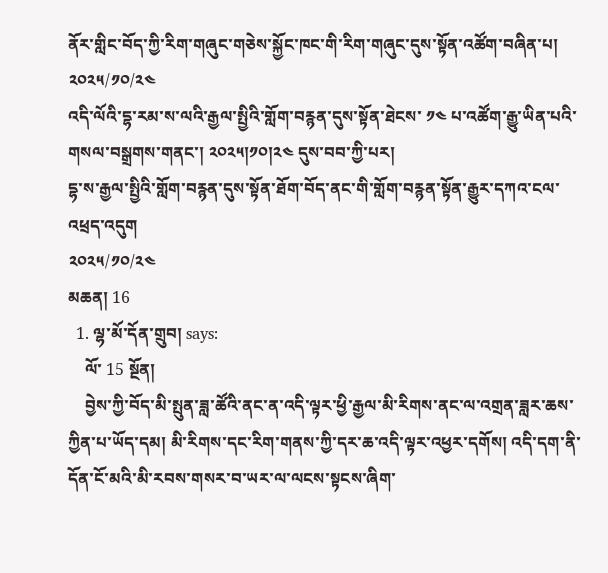ནོར་གླིང་བོད་ཀྱི་རིག་གཞུང་གཅེས་སྐྱོང་ཁང་གི་རིག་གཞུང་དུས་སྟོན་འཚོག་བཞིན་པ།
༢༠༢༥/༡༠/༢༤
འདི་ལོའི་དྷ་རམ་ས་ལའི་རྒྱལ་སྤྱིའི་གློག་བརྙན་དུས་སྟོན་ཐེངས་ ༡༤ པ་འཚོག་རྒྱུ་ཡིན་པའི་གསལ་བསྒྲགས་གནང་། ༢༠༢༥།༡༠།༢༤ དུས་བབ་ཀྱི་པར།
དྷ་ས་རྒྱལ་སྤྱིའི་གློག་བརྙན་དུས་སྟོན་ཐོག་བོད་ནང་གི་གློག་བརྙན་སྟོན་རྒྱུར་དཀའ་ངལ་འཕྲད་འདུག
༢༠༢༥/༡༠/༢༤
མཆན། 16
  1. ལྷ་མོ་དོན་གྲུབ། says:
    ལོ་ 15 སྔོན།
    བྱེས་ཀྱི་བོད་མི་སྤུན་ཟླ་ཚོའི་ནང་ན་འདི་ལྟར་ཕྱི་རྒྱལ་མི་རིགས་ནང་ལ་འགྲན་ཟླར་ཆས་ཀྱིན་པ་ཡོད་དམ། མི་རིགས་དང་རིག་གནས་ཀྱི་དར་ཆ་འདི་ལྟར་འཕྱར་དགོས། འདི་དག་ནི་དོན་ངོ་མའི་མི་རབས་གསར་བ་ཡར་ལ་ལངས་སྟངས་ཞིག་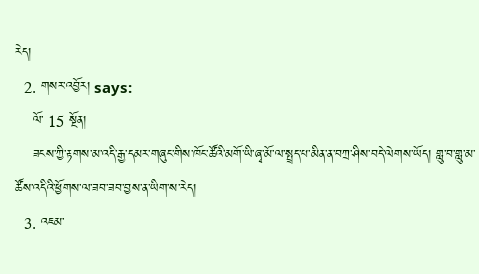རེད།
  2. གསར་འབྱོར། says:
    ལོ་ 15 སྔོན།
    ཟངས་ཀྱི་རྟགས་མ་འདི་རྒྱ་དམར་གཞུང་གིས་ཁོང་ཚོའི་མགོ་ཡི་ཞྭ་མོ་ལ་སྤྲད་པ་མིན་ན་བཀྲ་ཤིས་བདེ་ལེགས་ཡོད། གླུ་བ་གླུ་མ་ཚོས་འདིའི་ཕྱོགས་ལ་ཟབ་ཟབ་བྱས་ན་ཡིག་ས་རེད།
  3. འཇམ་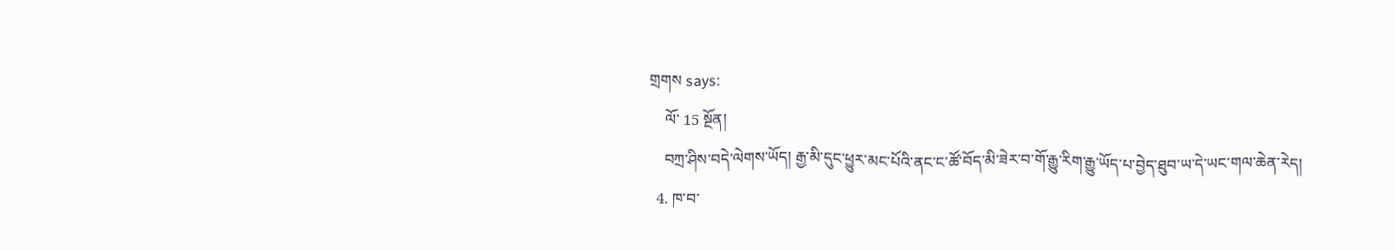གྲགས says:
    ལོ་ 15 སྔོན།
    བཀྲ་ཤིས་བདེ་ལེགས་ཡོད། རྒྱ་མི་དུང་ཕྱུར་མང་པོའི་ནང་ང་ཚོ་བོད་མི་ཟེར་བ་གོ་རྒྱུ་རིག་རྒྱུ་ཡོད་པ་བྱེད་ཐུབ་ཡ་དེ་ཡང་གལ་ཆེན་རེད།
  4. ཁ་བ་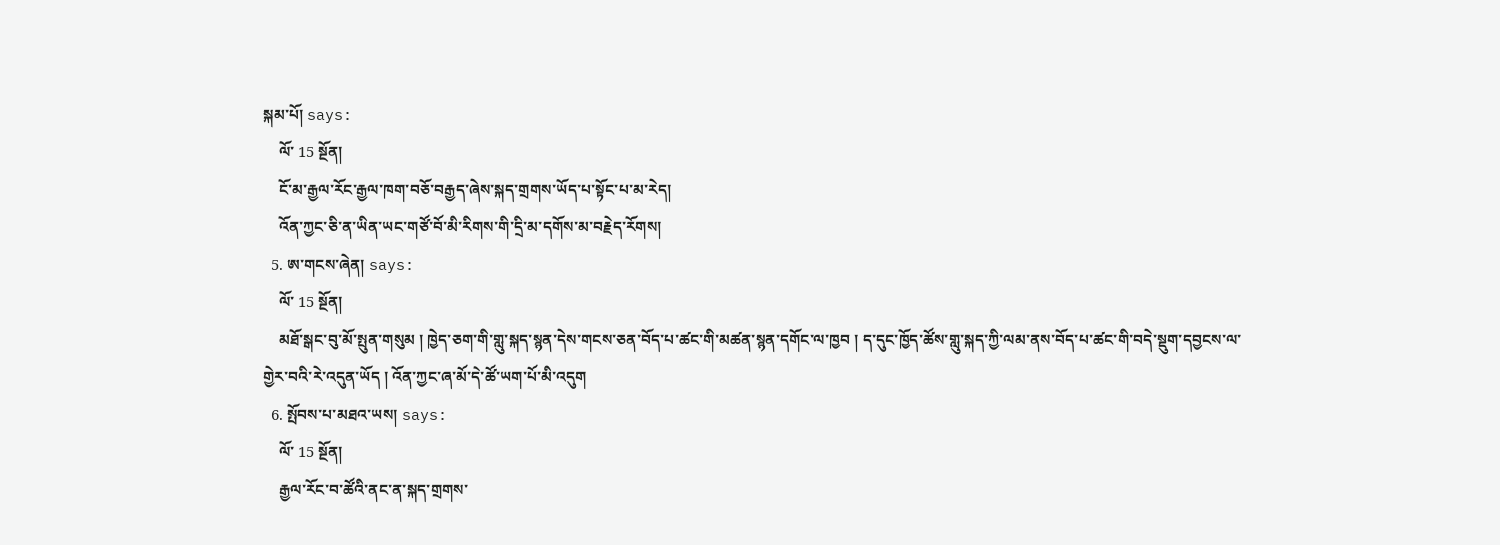སྐམ་པོ། says:
    ལོ་ 15 སྔོན།
    ངོ་མ་རྒྱལ་རོང་རྒྱལ་ཁག་བཅོ་བརྒྱད་ཞེས་སྐད་གྲགས་ཡོད་པ་སྟོང་པ་མ་རེད།
    འོན་ཀྱང་ཅི་ན་ཡིན་ཡང་གཙོ་བོ་མི་རིགས་གི་དྲི་མ་དགོས་མ་བརྗེད་རོགས།
  5. ཨ་གངས་ཞེན། says:
    ལོ་ 15 སྔོན།
    མཐོ་སྒང་བུ་མོ་སྤུན་གསུམ ། ཁྱེད་ཅག་གི་གླུ་སྐད་སྙན་དེས་གངས་ཅན་བོད་པ་ཚང་གི་མཚན་སྙན་དགོང་ལ་ཁྱབ ། ད་དུང་ཁྱོད་ཚོས་གླུ་སྐད་ཀྱི་ལམ་ནས་བོད་པ་ཚང་གི་བདེ་སྡུག་དབྱངས་ལ་གྱེར་བའི་རེ་འདུན་ཡོད ། འོན་ཀྱང་ཞ་མོ་དེ་ཚོ་ཡག་པོ་མི་འདུག
  6. སྤོབས་པ་མཐའ་ཡས། says:
    ལོ་ 15 སྔོན།
    རྒྱལ་རོང་བ་ཚོའི་ནང་ན་སྐད་གྲགས་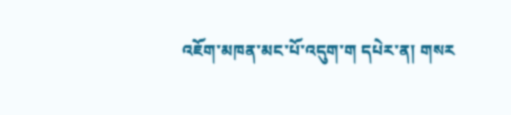འཇོག་མཁན་མང་པོ་འདུག་ག དཔེར་ན། གསར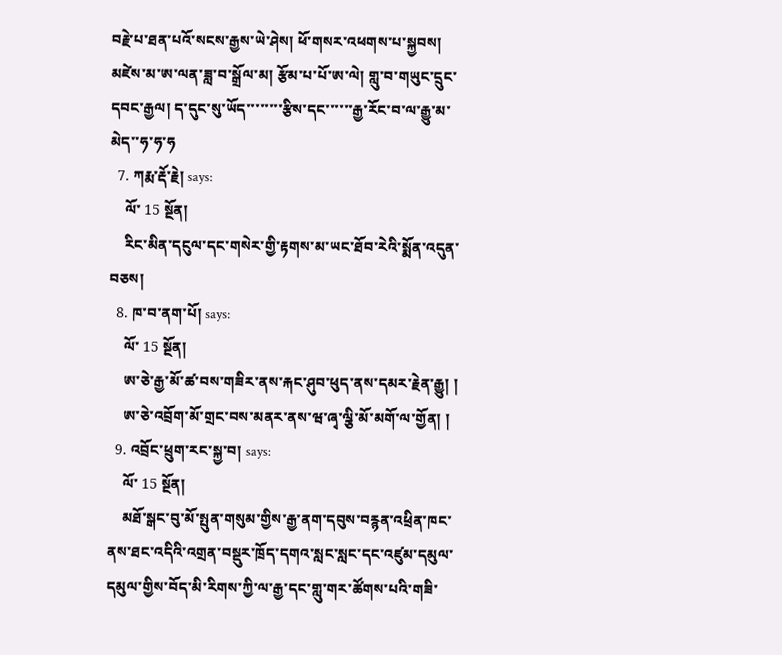བརྗེ་པ་ཐན་པའོ་སངས་རྒྱས་ཡེ་ཤེས། ཕོ་གསར་འཕགས་པ་སྐྱབས། མཛེས་མ་ཨ་ལན་ཟླ་བ་སྒྲོལ་མ། རྩོམ་པ་པོ་ཨ་ལེ། གླུ་བ་གཡུང་དྲུང་དབང་རྒྱལ། ད་དུང་སུ་ཡོད་་་་་་་་རྩིས་དང་་་་་་རྒྱ་རོང་བ་ལ་རྒྱུ་མ་མེད་་ཧ་ཧ་ཧ
  7. ཀརྨ་རྡོ་རྗེ། says:
    ལོ་ 15 སྔོན།
    རིང་མིན་དངུལ་དང་གསེར་གྱི་རྟགས་མ་ཡང་ཐོབ་རེའི་སྨོན་འདུན་བཅས།
  8. ཁ་བ་ནག་པོ། says:
    ལོ་ 15 སྔོན།
    ཨ་ཅེ་རྒྱ་མོ་ཚ་བས་གཟིར་ནས་རྐང་ཤུབ་ཕུད་ནས་དམར་རྗེན་རྒྱུ། །
    ཨ་ཅེ་འབྲོག་མོ་གྲང་བས་མནར་ནས་ཝ་ཞྭ་ལྕི་མོ་མགོ་ལ་གྱོན། །
  9. འབྲོང་ཕྲུག་རང་སྐྱ་བ། says:
    ལོ་ 15 སྔོན།
    མཐོ་སྒང་བུ་མོ་སྤུན་གསུམ་གྱིས་རྒྱ་ནག་དབུས་བརྙན་འཕྲིན་ཁང་ནས་ཐང་འདིའི་འགྲན་བསྡུར་ཁྲོད་དགའ་སླང་སླང་དང་འཛུམ་དམུལ་དམུལ་གྱིས་བོད་མི་རིགས་ཀྱི་ལ་རྒྱ་དང་གླུ་གར་ཚོགས་པའི་གཟི་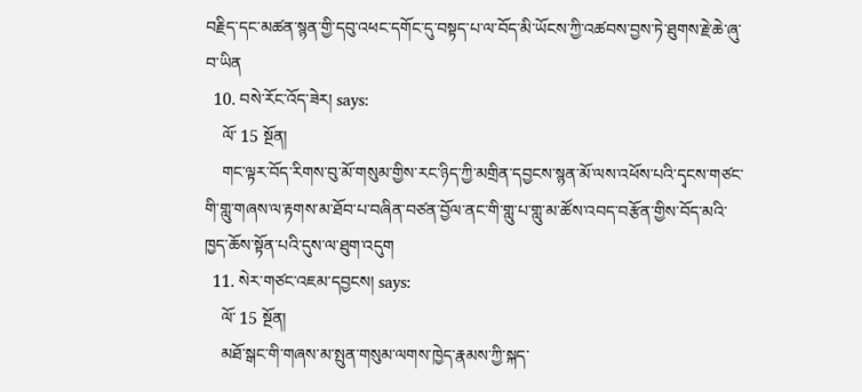བརྗིད་དང་མཚན་སྙན་གྱི་དབུ་འཕང་དགོང་དུ་བསྟད་པ་ལ་བོད་མི་ཡོངས་ཀྱི་འཚབས་བྱས་ཏེ་ཐུགས་རྗེ་ཆེ་ཞུ་བ་ཡིན
  10. བསེ་རོང་འོད་ཟེར། says:
    ལོ་ 15 སྔོན།
    གང་ལྟར་བོད་རིགས་བུ་མོ་གསུམ་གྱིས་རང་ཉིད་ཀྱི་མགྲིན་དབྱངས་སྙན་མོ་ལས་འཕོས་པའི་དྭངས་གཙང་གི་གླུ་གཞས་ལ་རྟགས་མ་ཐོབ་པ་བཞིན་བཙན་བྱོལ་ནང་གི་གླུ་པ་གླུ་མ་ཚོས་འབད་བརྩོན་གྱིས་བོད་མའི་ཁྱད་ཆོས་སྟོན་པའི་དུས་ལ་ཐུག་འདུག
  11. སེར་གཙང་འཇམ་དབྱངས། says:
    ལོ་ 15 སྔོན།
    མཐོ་སྒང་གི་གཞས་མ་སྤུན་གསུམ་ལགས་ཁྱེད་རྣམས་ཀྱི་སྐད་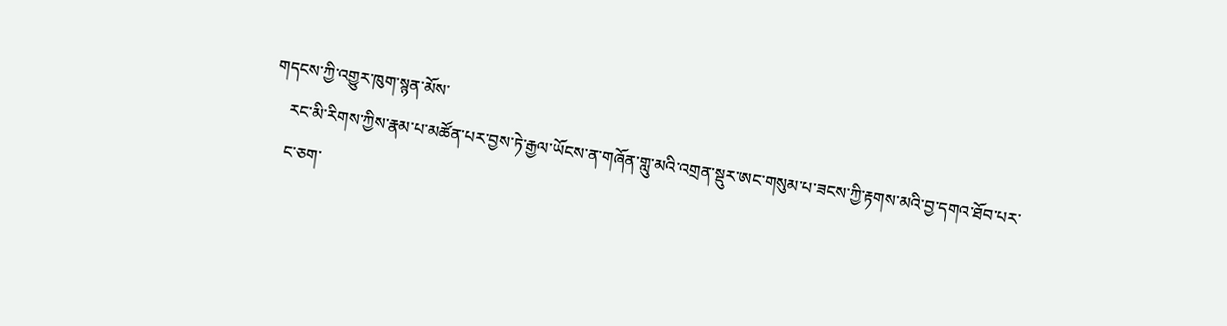གདངས་ཀྱི་འགྱུར་ཁུག་སྙན་མོས་
    རང་མི་རིགས་ཀྱིས་རྣམ་པ་མཚོན་པར་བྱས་ཏེ་རྒྱལ་ཡོངས་ན་གཞོན་གླུ་མའི་འགྲན་སྡུར་ཨང་གསུམ་པ་ཟངས་ཀྱི་རྟགས་མའི་བྱ་དགའ་ཐོབ་པར་
    ང་ཅག་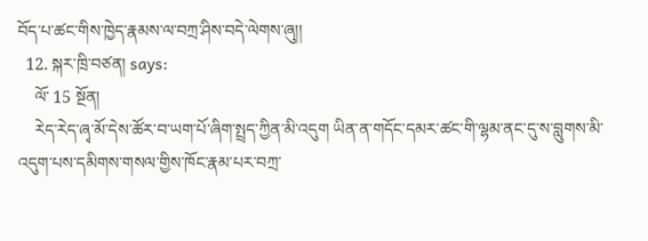བོད་པ་ཚང་གིས་ཁྱེད་རྣམས་ལ་བཀྲ་ཤིས་བདེ་ལེགས་ཞུ།།
  12. སྐར་ཁྲི་བཙན། says:
    ལོ་ 15 སྔོན།
    རེད་རེད་ཞྭ་མོ་དེས་ཚོར་བ་ཡག་པོ་ཞིག་སྤྲད་ཀྱིན་མི་འདུག ཡིན་ན་གདོང་དམར་ཚང་གི་ལྷམ་ནང་དུ་ས་བླུགས་མི་འདུག་པས་དམིགས་གསལ་གྱིས་ཁོང་རྣམ་པར་བཀྲ་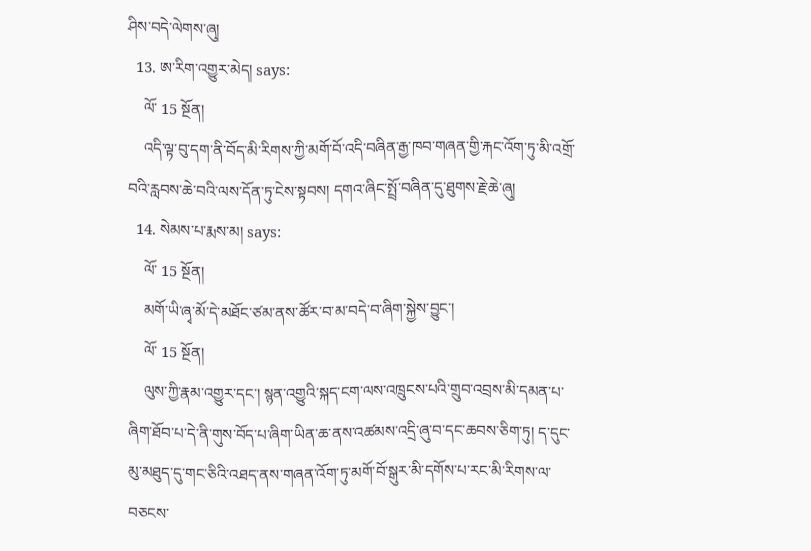ཤིས་བདེ་ལེགས་ཞུ།
  13. ཨ་རིག་འགྱུར་མེད། says:
    ལོ་ 15 སྔོན།
    འདི་ལྟ་བུ་དག་ནི་བོད་མི་རིགས་ཀྱི་མགོ་བོ་འདི་བཞིན་རྒྱ་ཁབ་གཞན་གྱི་རྐང་འོག་ཏུ་མི་འགྲོ་བའི་རླབས་ཆེ་བའི་ལས་དོན་ཏུ་ངེས་སྟབས། དགའ་ཞིང་སྤྲོ་བཞིན་དུ་ཐུགས་རྗེ་ཆེ་ཞུ།
  14. སེམས་པ་རྨས་མ། says:
    ལོ་ 15 སྔོན།
    མགོ་ཡི་ཞྭ་མོ་དེ་མཐོང་ཙམ་ནས་ཚོར་བ་མ་བདེ་བ་ཞིག་སྐྱེས་བྱུང་།
    ལོ་ 15 སྔོན།
    ལུས་ཀྱི་རྣམ་འགྱུར་དང་། སྙན་འགྱུའི་སྐད་ངག་ལས་འཁྲུངས་པའི་གྲུབ་འབྲས་མི་དམན་པ་ཞིག་ཐོབ་པ་དེ་ནི་གུས་བོད་པ་ཞིག་ཡིན་ཆ་ནས་འཚམས་འདྲི་ཞུ་བ་དང་ཆབས་ཅིག་ཏུ། ད་དུང་མུ་མཐུད་དུ་གང་ཅིའི་འཐད་ནས་གཞན་འོག་ཏུ་མགོ་བོ་སྒུར་མི་དགོས་པ་རང་མི་རིགས་ལ་བཅངས་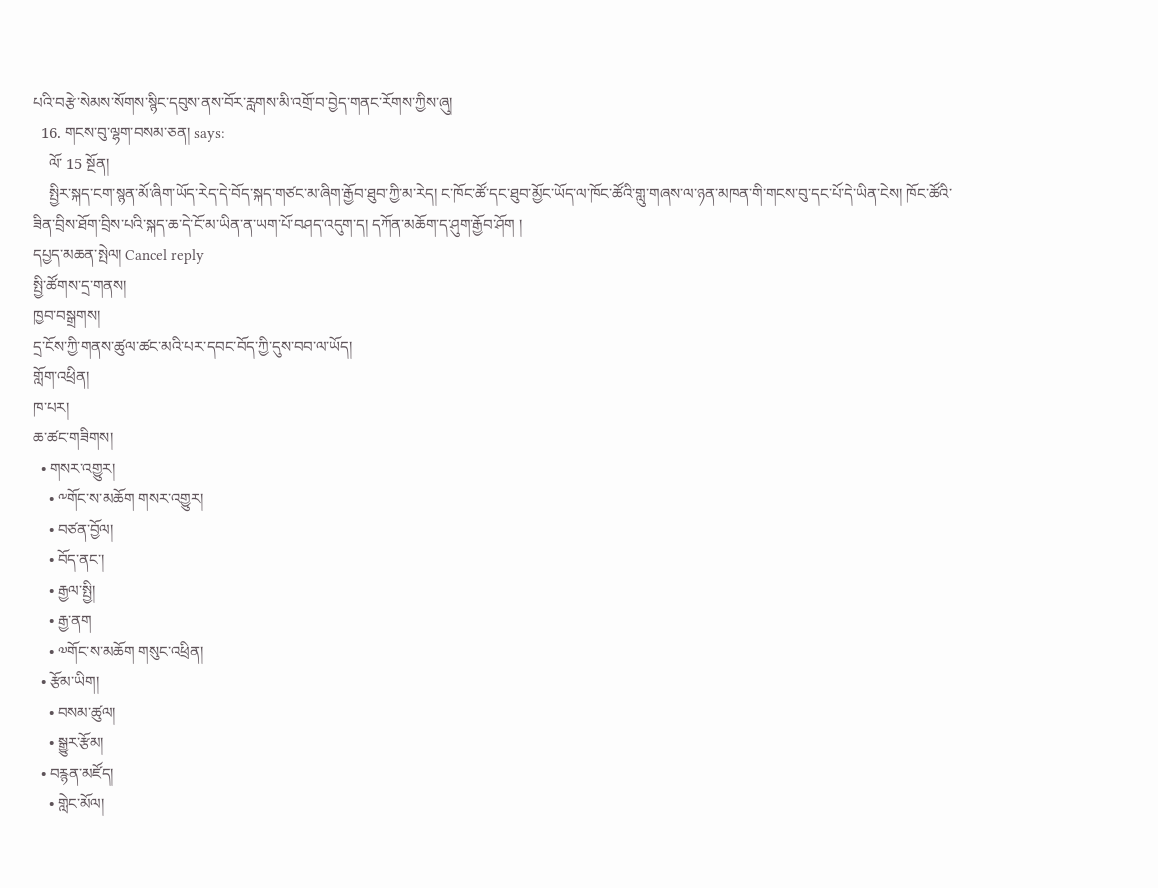པའི་བརྩེ་སེམས་སོགས་སྙིང་དབུས་ནས་བོར་རླགས་མི་འགྲོ་བ་བྱེད་གནང་རོགས་ཀྱིས་ཞུ།
  16. གངས་བུ་ལྷག་བསམ་ཅན། says:
    ལོ་ 15 སྔོན།
    སྤྱིར་སྐད་ངག་སྙན་མོ་ཞིག་ཡོད་རེད་དེ་བོད་སྐད་གཙང་མ་ཞིག་རྒྱོབ་ཐུབ་ཀྱི་མ་རེད། ང་ཁོང་ཚོ་དང་ཐུབ་མྱོང་ཡོད་ལ་ཁོང་ཚོའི་གླུ་གཞས་ལ་ཉན་མཁན་གི་གངས་བུ་དང་པོ་དེ་ཡིན་ངེས། ཁོང་ཚོའི་ཟིན་བྲིས་ཐོག་བྲིས་པའི་སྐད་ཆ་དེ་ངོ་མ་ཡིན་ན་ཡག་པོ་བཤད་འདུག་ད། དཀོན་མཆོག་ད་ཤུག་རྒྱོབ་ཤོག །
དཔྱད་མཆན་སྤེལ། Cancel reply
སྤྱི་ཚོགས་དྲ་གནས།
ཁྱབ་བསྒྲགས།
དྲ་ངོས་ཀྱི་གནས་ཚུལ་ཚང་མའི་པར་དབང་བོད་ཀྱི་དུས་བབ་ལ་ཡོད།
གློག་འཕྲིན།
ཁ་པར།
ཆ་ཚང་གཟིགས།
  • གསར་འགྱུར།
    • ༸གོང་ས་མཆོག གསར་འགྱུར།
    • བཙན་བྱོལ།
    • བོད་ནང་།
    • རྒྱལ་སྤྱི།
    • རྒྱ་ནག
    • ༧གོང་ས་མཆོག གསུང་འཕྲིན།
  • རྩོམ་ཡིག།
    • བསམ་ཚུལ།
    • སྒྱུར་རྩོམ།
  • བརྙན་མཛོད།
    • གླེང་མོལ།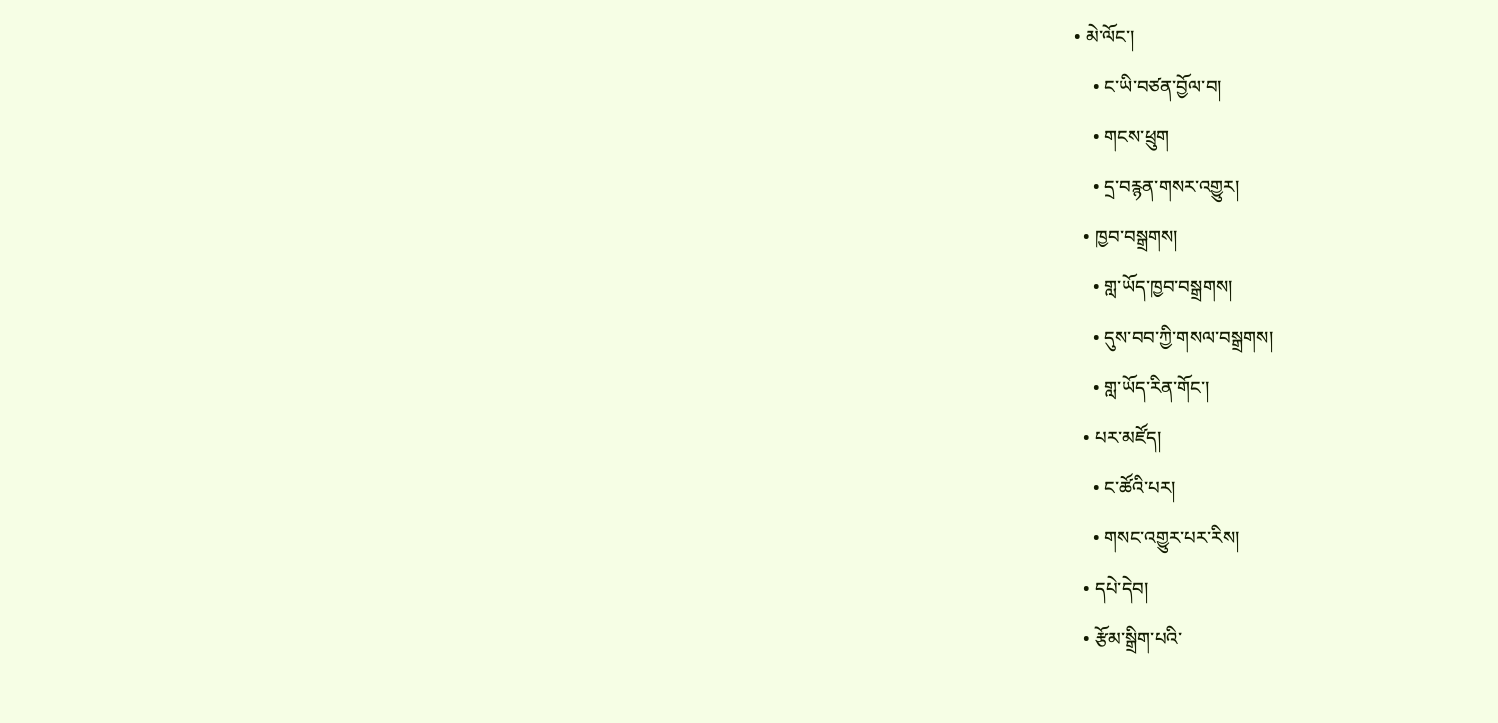• མེ་ལོང་།
    • ང་ཡི་བཙན་བྱོལ་བ།
    • གངས་ཕྲུག
    • དྲ་བརྙན་གསར་འགྱུར།
  • ཁྱབ་བསྒྲགས།
    • གླ་ཡོད་ཁྱབ་བསྒྲགས།
    • དུས་བབ་ཀྱི་གསལ་བསྒྲགས།
    • གླ་ཡོད་རིན་གོང་།
  • པར་མཛོད།
    • ང་ཚོའི་པར།
    • གསང་འགྱུར་པར་རིས།
  • དཔེ་དེབ།
  • རྩོམ་སྒྲིག་པའི་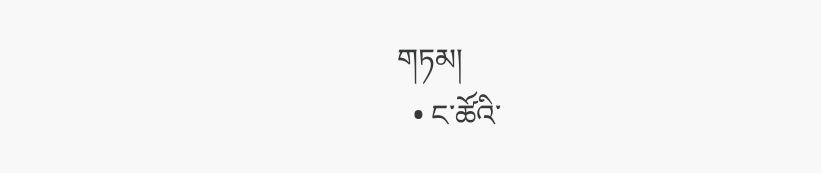གཏམ།
  • ང་ཚོའི་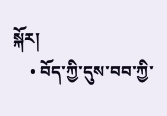སྐོར།
    • བོད་ཀྱི་དུས་བབ་ཀྱི་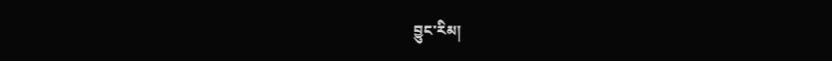བྱུང་རིམ།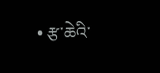• རྩ་ཆེའི་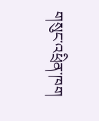གསུང་འཕྲིན་ཁག